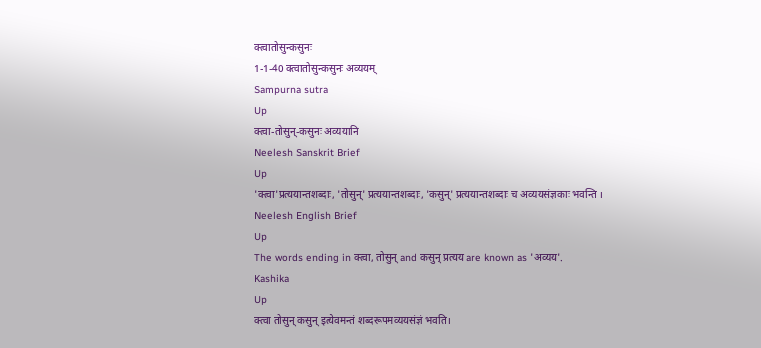क्त्वातोसुन्कसुनः
1-1-40 क्त्वातोसुन्कसुनः अव्ययम्
Sampurna sutra
Up
क्त्वा-तोसुन्-कसुनः अव्ययानि
Neelesh Sanskrit Brief
Up
'क्त्वा'प्रत्ययान्तशब्दाः, 'तोसुन्' प्रत्ययान्तशब्दाः, 'कसुन्' प्रत्ययान्तशब्दाः च अव्ययसंज्ञकाः भवन्ति ।
Neelesh English Brief
Up
The words ending in क्त्वा, तोसुन् and कसुन् प्रत्यय are known as 'अव्यय'.
Kashika
Up
क्त्वा तोसुन् कसुन् इत्येवमन्तं शब्दरूपमव्ययसंज्ञं भवति।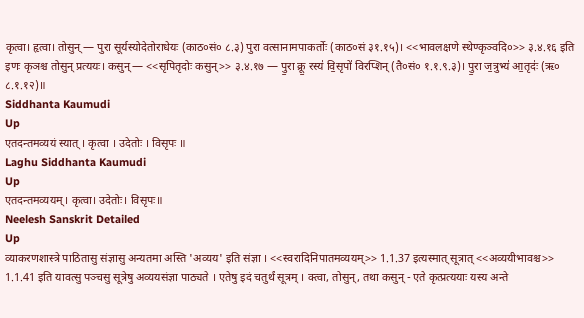कृत्वा। हृत्वा। तोसुन् — पुरा सूर्यस्योदेतोराधेयः (काठ०सं० ८.३) पुरा वत्सानामपाकर्तोः (काठ०सं ३१.१५)। <<भावलक्षणे स्थेण्कृञ्वदि०>> ३.४.१६ इति इणः कृञश्च तोसुन् प्रत्ययः। कसुन् — <<सृपितृदोः कसुन्>> ३.४.१७ — पु॒रा क्रू॒ रस्य॑ वि॒सृपो॑ विरप्शिन् (तै०सं० १.१.९.३)। पु॒रा ज॒त्रुभ्य॑ आ॒तृदः॑ (ऋ० ८.१.१२)॥
Siddhanta Kaumudi
Up
एतदन्तमव्ययं स्यात् । कृत्वा । उदेतोः । विसृपः ॥
Laghu Siddhanta Kaumudi
Up
एतदन्तमव्ययम्। कृत्वा। उदेतोः। विसृपः॥
Neelesh Sanskrit Detailed
Up
व्याकरणशास्त्रे पाठितासु संज्ञासु अन्यतमा अस्ति 'अव्यय' इति संज्ञा । <<स्वरादिनिपातमव्ययम्>> 1.1.37 इत्यस्मात् सूत्रात् <<अव्ययीभावश्च>> 1.1.41 इति यावत्सु पञ्चसु सूत्रेषु अव्ययसंज्ञा पाठ्यते । एतेषु इदं चतुर्थं सूत्रम् । क्त्वा, तोसुन्, तथा कसुन् - एते कृत्प्रत्ययाः यस्य अन्ते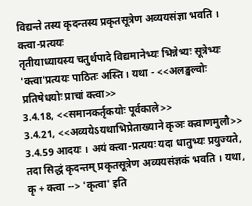विद्यन्ते तस्य कृदन्तस्य प्रकृतसूत्रेण अव्ययसंज्ञा भवति ।
क्त्वा-प्रत्ययः
तृतीयाध्यायस्य चतुर्थपादे विद्यमानेभ्यः भिन्नेभ्यः सूत्रेभ्यः 'क्त्वा'प्रत्ययः पाठितः अस्ति । यथा - <<अलङ्खल्वोः प्रतिषेधयोः प्राचां क्त्वा>>
3.4.18, <<समानकर्तृकयोः पूर्वकाले>>
3.4.21, <<अव्ययेऽयथाभिप्रेताख्याने कृञः क्त्वाणमुलौ>>
3.4.59 आदयः । अयं क्त्वा-प्रत्ययः यदा धातुभ्यः प्रयुज्यते, तदा सिद्धं कृदन्तम् प्रकृतसूत्रेण अव्ययसंज्ञकं भवति । यथा, कृ + क्त्वा --> 'कृत्वा' इति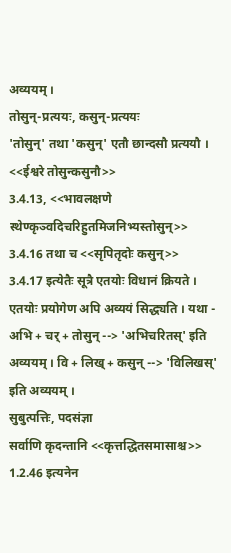अव्ययम् ।
तोसुन्-प्रत्ययः, कसुन्-प्रत्ययः
'तोसुन्' तथा 'कसुन्' एतौ छान्दसौ प्रत्ययौ । <<ईश्वरे तोसुन्कसुनौ>>
3.4.13, <<भावलक्षणे स्थेण्कृञ्वदिचरिहुतमिजनिभ्यस्तोसुन्>>
3.4.16 तथा च <<सृपितृदोः कसुन्>>
3.4.17 इत्येतैः सूत्रै एतयोः विधानं क्रियते । एतयोः प्रयोगेण अपि अव्ययं सिद्ध्यति । यथा - अभि + चर् + तोसुन् --> 'अभिचरितस्' इति अव्ययम् । वि + लिख् + कसुन् --> 'विलिखस्' इति अव्ययम् ।
सुबुत्पत्तिः, पदसंज्ञा
सर्वाणि कृदन्तानि <<कृत्तद्धितसमासाश्च>>
1.2.46 इत्यनेन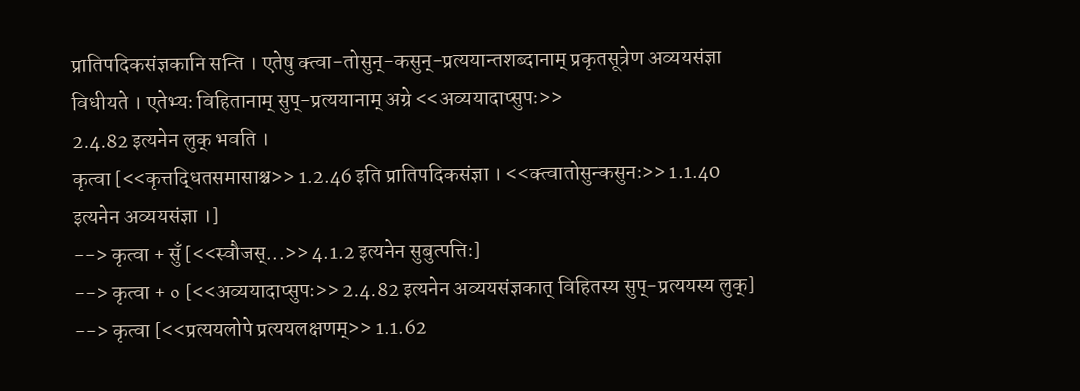प्रातिपदिकसंज्ञकानि सन्ति । एतेषु क्त्वा-तोसुन्-कसुन्-प्रत्ययान्तशब्दानाम् प्रकृतसूत्रेण अव्ययसंज्ञा विधीयते । एतेभ्यः विहितानाम् सुप्-प्रत्ययानाम् अग्रे <<अव्ययादाप्सुपः>>
2.4.82 इत्यनेन लुक् भवति ।
कृत्वा [<<कृत्तद्धितसमासाश्च>> 1.2.46 इति प्रातिपदिकसंज्ञा । <<क्त्वातोसुन्कसुनः>> 1.1.40 इत्यनेन अव्ययसंज्ञा ।]
--> कृत्वा + सुँ [<<स्वौजस्...>> 4.1.2 इत्यनेन सुबुत्पत्तिः]
--> कृत्वा + ० [<<अव्ययादाप्सुपः>> 2.4.82 इत्यनेन अव्ययसंज्ञकात् विहितस्य सुप्-प्रत्ययस्य लुक्]
--> कृत्वा [<<प्रत्ययलोपे प्रत्ययलक्षणम्>> 1.1.62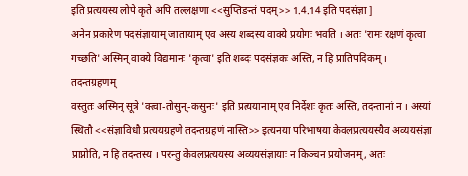इति प्रत्ययस्य लोपे कृते अपि तल्लक्षणा <<सुप्तिङन्तं पदम्>> 1.4.14 इति पदसंज्ञा ]
अनेन प्रकारेण पदसंज्ञायाम् जातायाम् एव अस्य शब्दस्य वाक्ये प्रयोगः भवति । अतः 'रामः रक्षणं कृत्वा गच्छति' अस्मिन् वाक्ये विद्यमानः 'कृत्वा' इति शब्दः पदसंज्ञकः अस्ति, न हि प्रातिपदिकम् ।
तदन्तग्रहणम्
वस्तुतः अस्मिन् सूत्रे 'क्त्वा-तोसुन्-कसुनः' इति प्रत्ययानाम् एव निर्देशः कृतः अस्ति, तदन्तानां न । अस्यां स्थितौ <<संज्ञाविधौ प्रत्ययग्रहणे तदन्तग्रहणं नास्ति>> इत्यनया परिभाषया केवलप्रत्ययस्यैव अव्ययसंज्ञा प्राप्नोति, न हि तदन्तस्य । परन्तु केवलप्रत्ययस्य अव्ययसंज्ञायाः न किञ्चन प्रयोजनम्, अतः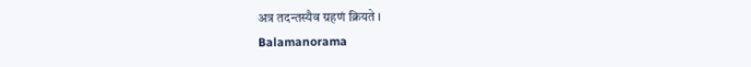अत्र तदन्तस्यैव ग्रहणं क्रियते ।
Balamanorama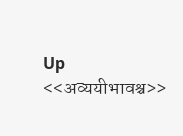Up
<<अव्ययीभावश्च>>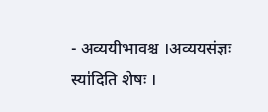- अव्ययीभावश्च ।अव्ययसंज्ञः स्या॑दिति शेषः ।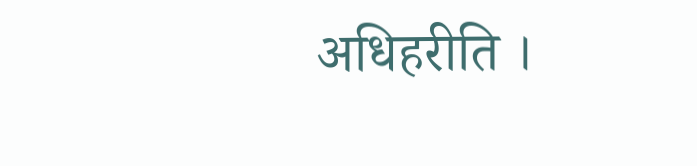अधिहरीति ।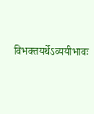विभक्तयर्थेऽव्ययीभावः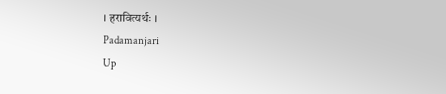। हरावित्यर्थः ।
Padamanjari
Up